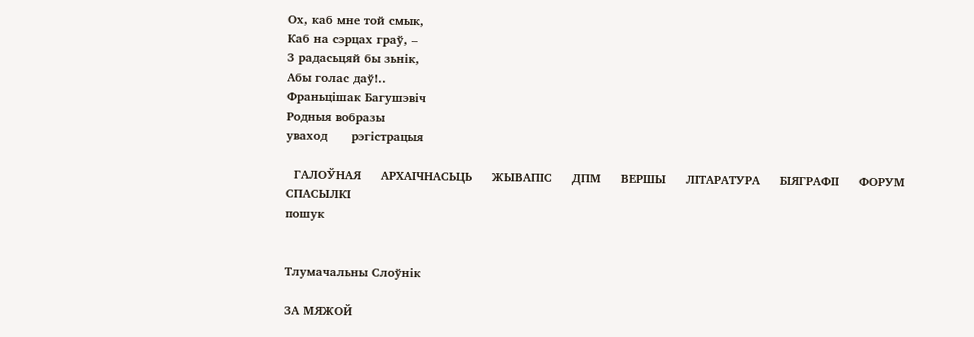Ох, каб мне той смык,
Каб на сэрцах граў, –
З радасьцяй бы зьнік,
Абы голас даў!..
Франьцішак Багушэвіч
Родныя вобразы
уваход      рэгiстрацыя

  ГАЛОЎНАЯ     АРХАІЧНАСЬЦЬ     ЖЫВАПІС     ДПМ     ВЕРШЫ     ЛІТАРАТУРА     БІЯГРАФІІ     ФОРУМ     СПАСЫЛКІ
пошук


Тлумачальны Слоўнік

ЗА МЯЖОЙ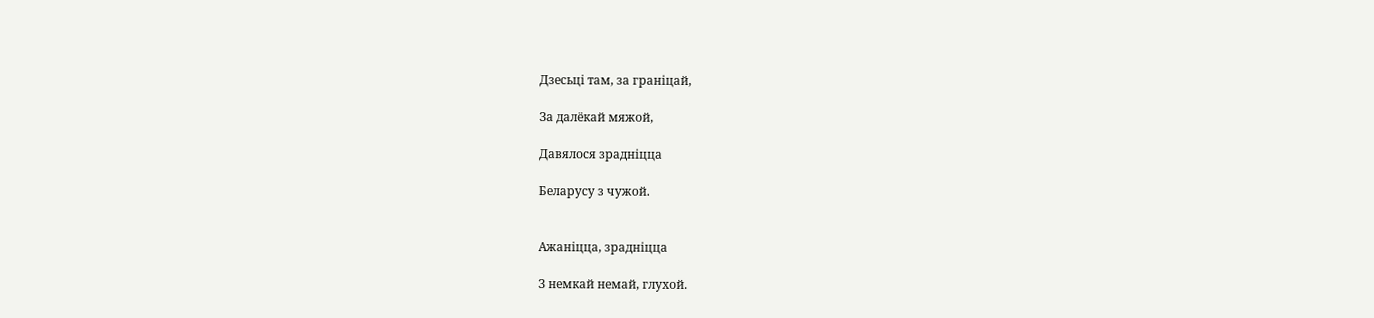Дзесьці там, за граніцай,

За далёкай мяжой,

Давялося зрадніцца

Беларусу з чужой.


Ажаніцца, зрадніцца

З немкай немай, глухой.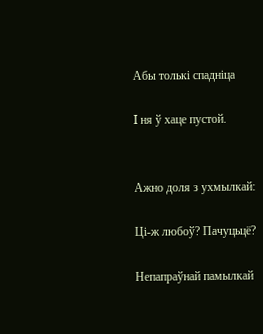Абы толькі спадніца

I ня ў хаце пустой.


Ажно доля з ухмылкай:

Ці-ж любоў? Пачуцьцё?

Непапраўнай памылкай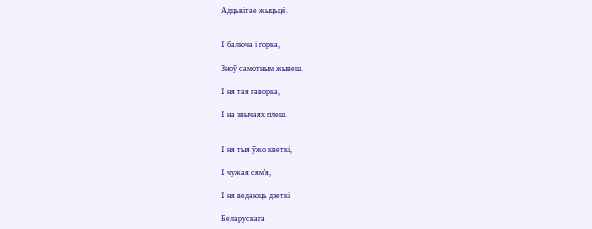Адцьвітае жыцьцё.


I балюча і горка,

Зноў самотным жывеш.

I ня тая гаворка,

I на звычаях плеш.


I ня тыя ўжо кветкі,

I чужая сям'я,

I ня ведаюць дзеткі

Беларускага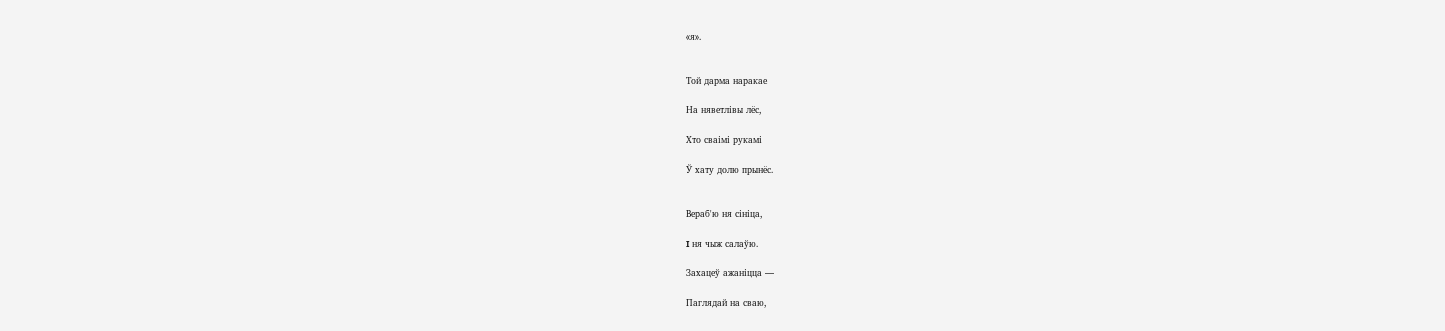«я».


Той дарма наракае

На няветлівы лёс,

Хто сваімі рукамі

Ў хату долю прынёс.


Вераб'ю ня сініца,

I ня чыж салаўю.

Захацеў ажаніцца —

Паглядай на сваю,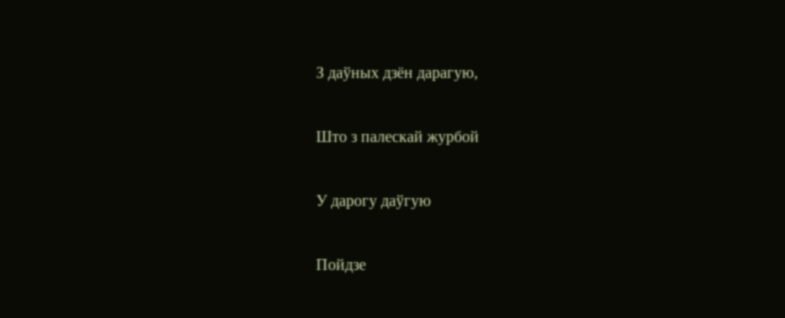З даўных дзён дарагую,

Што з палескай журбой

У дарогу даўгую

Пойдзе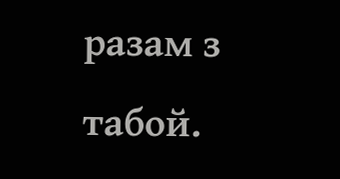разам з табой.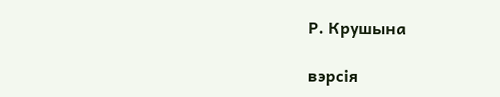Р. Крушына

вэрсія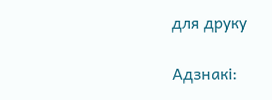для друку

Адзнакi: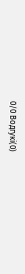0/0 Водгукі(0)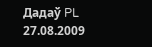Дадаў PL 27.08.2009